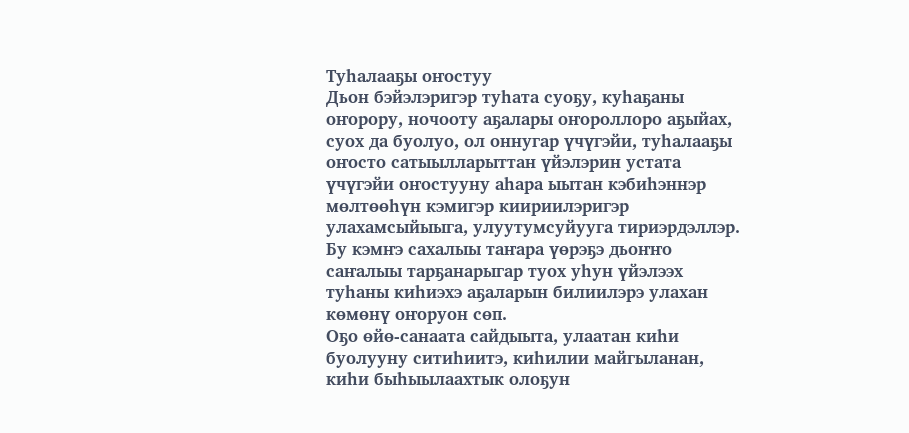Туһалааҕы оҥостуу
Дьон бэйэлэригэр туһата суоҕу, куһаҕаны оҥорору, ночооту аҕалары оҥороллоро аҕыйах, суох да буолуо, ол оннугар үчүгэйи, туһалааҕы оҥосто сатыылларыттан үйэлэрин устата үчүгэйи оҥостууну аһара ыытан кэбиһэннэр мөлтөөһүн кэмигэр киириилэригэр улахамсыйыыга, улуутумсуйууга тириэрдэллэр. Бу кэмҥэ сахалыы таҥара үөрэҕэ дьоҥҥо саҥалыы тарҕанарыгар туох уһун үйэлээх туһаны киһиэхэ аҕаларын билиилэрэ улахан көмөнү оҥоруон сөп.
Оҕо өйө-санаата сайдыыта, улаатан киһи буолууну ситиһиитэ, киһилии майгыланан, киһи быһыылаахтык олоҕун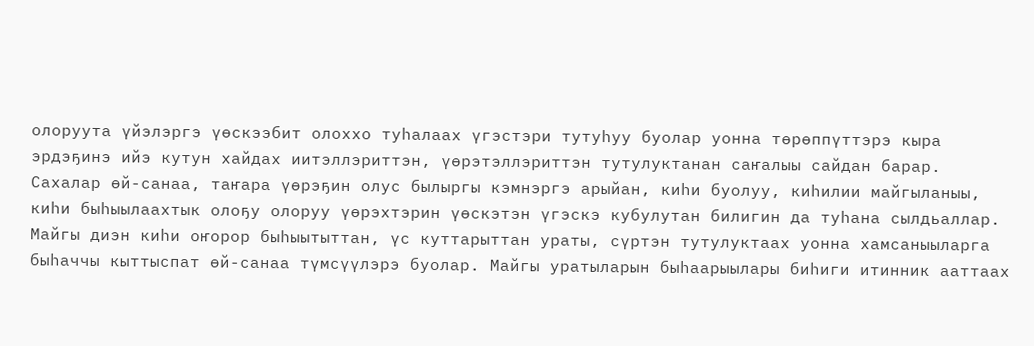олоруута үйэлэргэ үөскээбит олоххо туһалаах үгэстэри тутуһуу буолар уонна төрөппүттэрэ кыра эрдэҕинэ ийэ кутун хайдах иитэллэриттэн, үөрэтэллэриттэн тутулуктанан саҥалыы сайдан барар.
Сахалар өй-санаа, таҥара үөрэҕин олус былыргы кэмнэргэ арыйан, киһи буолуу, киһилии майгыланыы, киһи быһыылаахтык олоҕу олоруу үөрэхтэрин үөскэтэн үгэскэ кубулутан билигин да туһана сылдьаллар.
Майгы диэн киһи оҥорор быһыытыттан, үс куттарыттан ураты, сүртэн тутулуктаах уонна хамсаныыларга быһаччы кыттыспат өй-санаа түмсүүлэрэ буолар. Майгы уратыларын быһаарыылары биһиги итинник ааттаах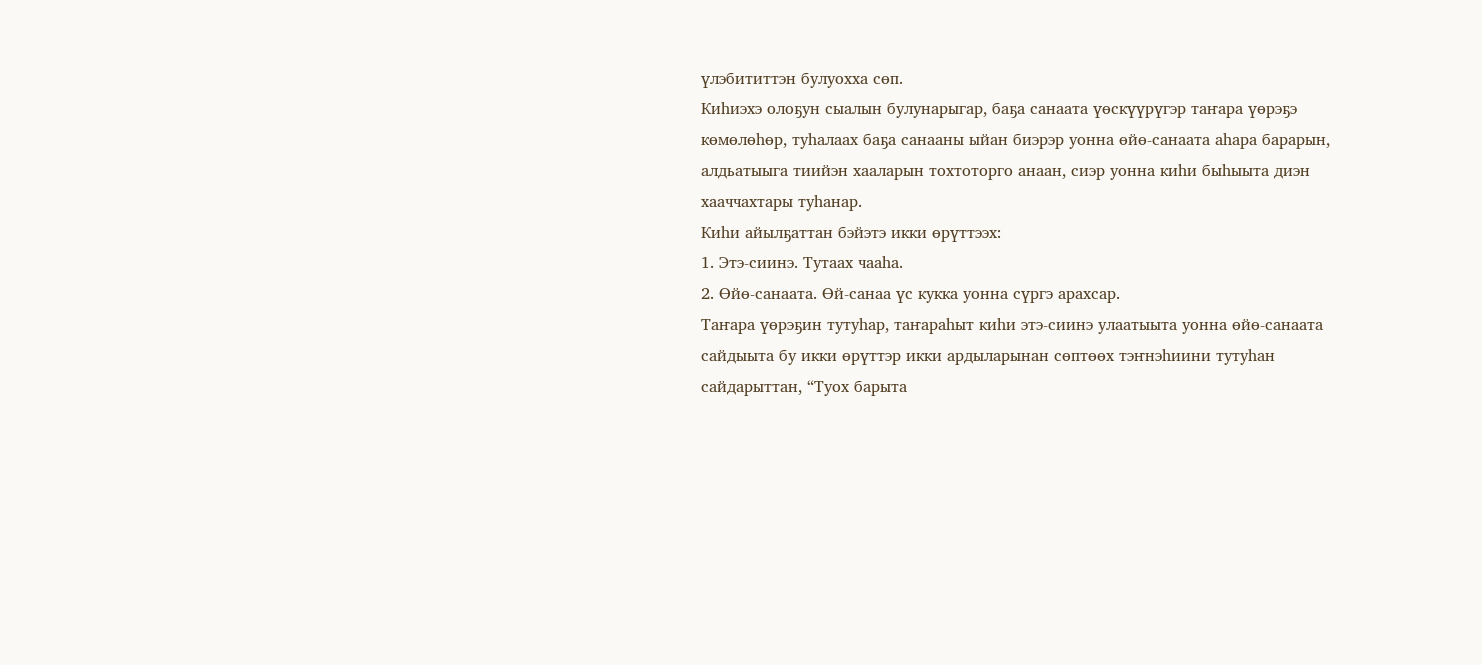үлэбититтэн булуохха сөп.
Киһиэхэ олоҕун сыалын булунарыгар, баҕа санаата үөскүүрүгэр таҥара үөрэҕэ көмөлөһөр, туһалаах баҕа санааны ыйан биэрэр уонна өйө-санаата аһара барарын, алдьатыыга тиийэн хааларын тохтоторго анаан, сиэр уонна киһи быһыыта диэн хааччахтары туһанар.
Киһи айылҕаттан бэйэтэ икки өрүттээх:
1. Этэ-сиинэ. Тутаах чааһа.
2. Өйө-санаата. Өй-санаа үс кукка уонна сүргэ арахсар.
Таҥара үөрэҕин тутуһар, таҥараһыт киһи этэ-сиинэ улаатыыта уонна өйө-санаата сайдыыта бу икки өрүттэр икки ардыларынан сөптөөх тэҥнэһиини тутуһан сайдарыттан, “Туох барыта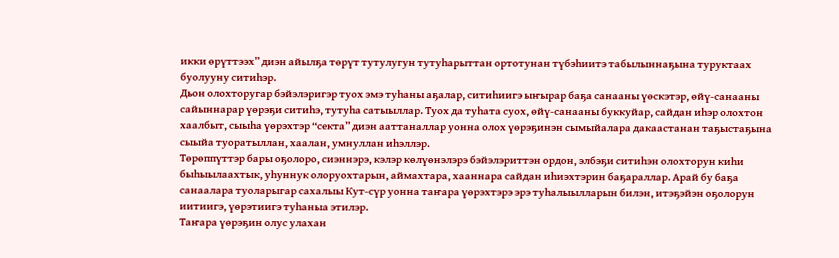икки өрүттээх” диэн айылҕа төрүт тутулугун тутуһарыттан ортотунан түбэһиитэ табылыннаҕына туруктаах буолууну ситиһэр.
Дьон олохторугар бэйэлэригэр туох эмэ туһаны аҕалар, ситиһиигэ ыҥырар баҕа санааны үөскэтэр, өйү-санааны сайыннарар үөрэҕи ситиһэ, тутуһа сатыыллар. Туох да туһата суох, өйү-санааны буккуйар, сайдан иһэр олохтон хаалбыт, сыыһа үөрэхтэр “секта” диэн ааттаналлар уонна олох үөрэҕинэн сымыйалара дакаастанан таҕыстаҕына сыыйа туоратыллан, хаалан, умнуллан иһэллэр.
Төрөппүттэр бары оҕолоро, сиэннэрэ, кэлэр көлүөнэлэрэ бэйэлэриттэн ордон, элбэҕи ситиһэн олохторун киһи быһыылаахтык, уһуннук олоруохтарын, аймахтара, хааннара сайдан иһиэхтэрин баҕараллар. Арай бу баҕа санаалара туоларыгар сахалыы Кут-сүр уонна таҥара үөрэхтэрэ эрэ туһалыылларын билэн, итэҕэйэн оҕолорун иитиигэ, үөрэтиигэ туһаныа этилэр.
Таҥара үөрэҕин олус улахан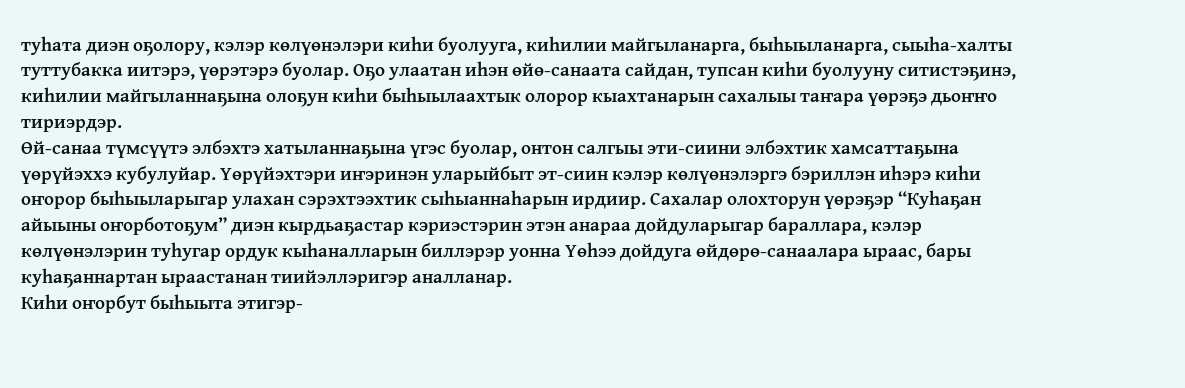туһата диэн оҕолору, кэлэр көлүөнэлэри киһи буолууга, киһилии майгыланарга, быһыыланарга, сыыһа-халты туттубакка иитэрэ, үөрэтэрэ буолар. Оҕо улаатан иһэн өйө-санаата сайдан, тупсан киһи буолууну ситистэҕинэ, киһилии майгыланнаҕына олоҕун киһи быһыылаахтык олорор кыахтанарын сахалыы таҥара үөрэҕэ дьоҥҥо тириэрдэр.
Өй-санаа түмсүүтэ элбэхтэ хатыланнаҕына үгэс буолар, онтон салгыы эти-сиини элбэхтик хамсаттаҕына үөрүйэххэ кубулуйар. Үөрүйэхтэри иҥэринэн уларыйбыт эт-сиин кэлэр көлүөнэлэргэ бэриллэн иһэрэ киһи оҥорор быһыыларыгар улахан сэрэхтээхтик сыһыаннаһарын ирдиир. Сахалар олохторун үөрэҕэр “Куһаҕан айыыны оҥорботоҕум” диэн кырдьаҕастар кэриэстэрин этэн анараа дойдуларыгар бараллара, кэлэр көлүөнэлэрин туһугар ордук кыһаналларын биллэрэр уонна Үөһээ дойдуга өйдөрө-санаалара ыраас, бары куһаҕаннартан ыраастанан тиийэллэригэр аналланар.
Киһи оҥорбут быһыыта этигэр-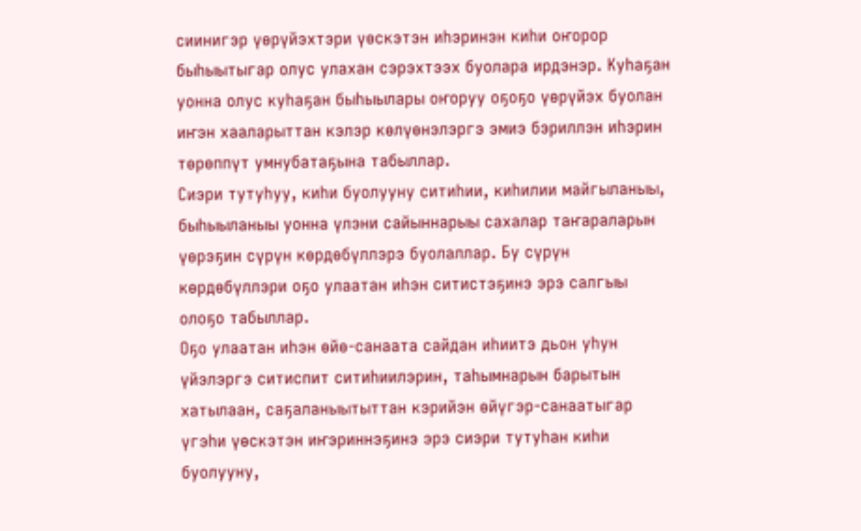сиинигэр үөрүйэхтэри үөскэтэн иһэринэн киһи оҥорор быһыытыгар олус улахан сэрэхтээх буолара ирдэнэр. Куһаҕан уонна олус куһаҕан быһыылары оҥоруу оҕоҕо үөрүйэх буолан иҥэн хааларыттан кэлэр көлүөнэлэргэ эмиэ бэриллэн иһэрин төрөппүт умнубатаҕына табыллар.
Сиэри тутуһуу, киһи буолууну ситиһии, киһилии майгыланыы, быһыыланыы уонна үлэни сайыннарыы сахалар таҥараларын үөрэҕин сүрүн көрдөбүллэрэ буолаллар. Бу сүрүн көрдөбүллэри оҕо улаатан иһэн ситистэҕинэ эрэ салгыы олоҕо табыллар.
Оҕо улаатан иһэн өйө-санаата сайдан иһиитэ дьон уһун үйэлэргэ ситиспит ситиһиилэрин, таһымнарын барытын хатылаан, саҕаланыытыттан кэрийэн өйүгэр-санаатыгар үгэһи үөскэтэн иҥэриннэҕинэ эрэ сиэри тутуһан киһи буолууну,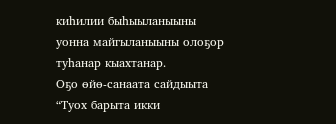киһилии быһыыланыыны уонна майгыланыыны олоҕор туһанар кыахтанар.
Оҕо өйө-санаата сайдыыта “Туох барыта икки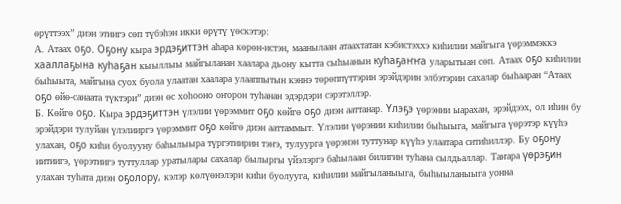өрүттээх” диэн этиигэ сөп түбэһэн икки өрүтү үөскэтэр:
А. Атаах оҕо. Оҕону кыра эрдэҕиттэн аһара көрөн-истэн, маанылаан атаахтатан кэбистэххэ киһилии майгыга үөрэммэккэ хааллаҕына куһаҕан кыыллыы майгыланан хаалара дьону кытта сыһыанын куһаҕаҥҥа уларытыан сөп. Атаах оҕо киһилии быһыыта, майгына суох буола улаатан хаалара улааппытын кэннэ төрөппүттэрин эрэйдэрин элбэтэрин сахалар быһааран “Атаах оҕо өйө-санаата түктэри” диэн өс хоһооно оҥорон туһанан эдэрдэри сэрэтэллэр.
Б. Көйгө оҕо. Кыра эрдэҕиттэн үлэлии үөрэммит оҕо көйгө оҕо диэн ааттанар. Үлэҕэ үөрэнии ыарахан, эрэйдээх, ол иһин бу эрэйдэри тулуйан үлэлииргэ үөрэммит оҕо көйгө диэн ааттаммыт. Үлэлии үөрэнии киһилии быһыыга, майгыга үөрэтэр күүһэ улахан, оҕо киһи буолууну баһылыыра түргэтиирин тэҥэ, тулуурга үөрэнэн туттунар күүһэ улаатара ситиһиллэр. Бу оҕону иитиигэ, үөрэтиигэ туттуллар уратылары сахалар былыргы үйэлэргэ баһылаан билигин туһана сылдьаллар. Таҥара үөрэҕин улахан туһата диэн оҕолору, кэлэр көлүөнэлэри киһи буолууга, киһилии майгыланыыга, быһыыланыыга уонна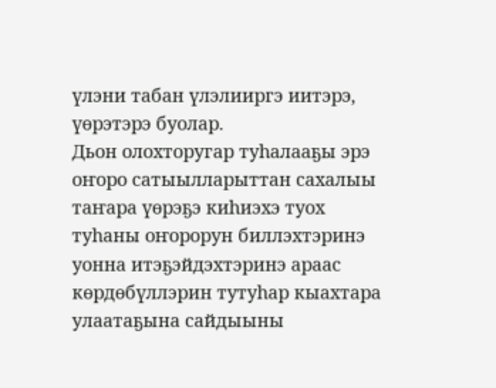үлэни табан үлэлииргэ иитэрэ, үөрэтэрэ буолар.
Дьон олохторугар туһалааҕы эрэ оҥоро сатыылларыттан сахалыы таҥара үөрэҕэ киһиэхэ туох туһаны оҥорорун биллэхтэринэ уонна итэҕэйдэхтэринэ араас көрдөбүллэрин тутуһар кыахтара улаатаҕына сайдыыны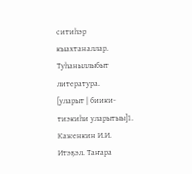ситиһэр кыахтаналлар.
Туһаныллыбыт литература.
[уларыт | биики-тиэкиһи уларытыы]1. Каженкин И.И. Итэҕэл. Таҥара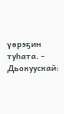үөрэҕин туһата. - Дьокуускай: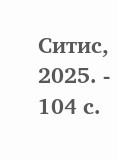Ситис, 2025. - 104 с.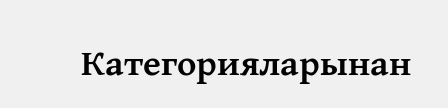Категорияларынан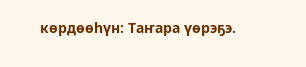көрдөөһүн: Таҥара үөрэҕэ.